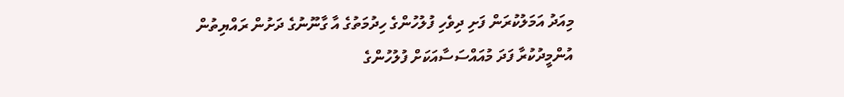މިއަދު އަމަލުކުރަން ފަށި ދިވެހި ފުލުހުންގެ ހިދުމަތުގެ އާ ގާނޫނުގެ ދަށުން ރައްޔިތުން އުންމީދުކުރާ ފަދަ މުއައްސަސާއަކަށް ފުލުހުންގެ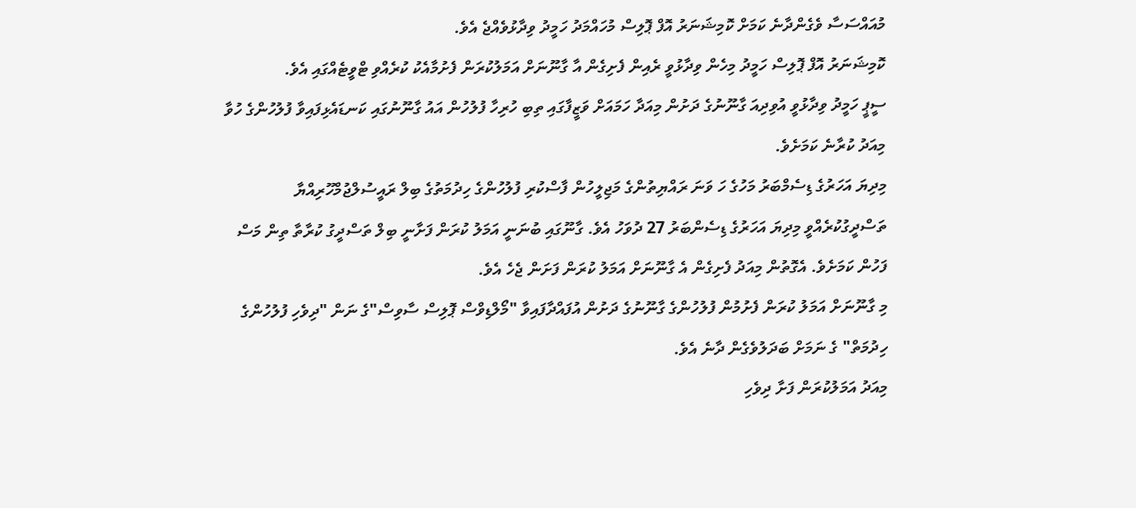މުއައްސަސާ ވެގެންދާނެ ކަމަށް ކޮމިޝަނަރު އޮފް ޕޮލިސް މުހައްމަދު ހަމީދު ވިދާޅުވެއްޖެ އެވެ.
ކޮމިޝަނަރު އޮފް ޕޮލިސް ހަމީދު މިހެން ވިދާޅުވީ ރެއިން ފެށިގެން އާ ގާނޫނަށް އަމަލުކުރަން ފެށުމާއެކު ކުރެއްވި ޓްވީޓެއްގައި އެވެ.
ސީޕީ ހަމީދު ވިދާޅުވީ އުވިދިއަ ގާނޫނުގެ ދަށުން މިއަދާ ހަމައަށް ވަޒީފާގައި ތިބި ހުރިހާ ފުލުހުން އައު ގާނޫނުގައި ކަނޑައެޅިފައިވާ ފުލުހުންގެ ހުވާ މިއަދު ކުރާނެ ކަމަށެވެ.
މިދިޔަ އަހަރުގެ ޑިސެމްބަރު މަހުގެ ހަ ވަނަ ރައްޔިތުންގެ މަޖިލީހުން ފާސްކުރި ފުލުހުންގެ ހިދުމަތުގެ ބިލް ރައީސުލްޖުމްހޫރިއްޔާ ތަސްދީގުކުރެއްވީ މިދިޔަ އަހަރުގެ ޑިސެންބަރު 27 ދުވަހު އެވެ. ގާނޫގައި ބުނަނީ އަމަލު ކުރަން ފަށާނީ ބިލް ތަސްދީގު ކުރާތާ ތިން މަސް ފަހުން ކަމަށެވެ. އެގޮތުން މިއަދު ފެށިގެން އެ ގާނޫނަށް އަމަލު ކުރަން ފަށަން ޖެހެ އެވެ.
މި ގާނޫނަށް އަމަލު ކުރަން ފެށުމުން ފުލުހުންގެ ގާނޫނުގެ ދަށުން އުފައްދާފައިވާ "މޯލްޑިވްސް ޕޮލިސް ސާވިސް"ގެ ނަން "ދިވެހި ފުލުހުންގެ ހިދުމަތް" ގެ ނަމަށް ބަދަލުވެގެން ދާނެ އެވެ.
މިއަދު އަމަލުކުރަން ފަށާ ދިވެހި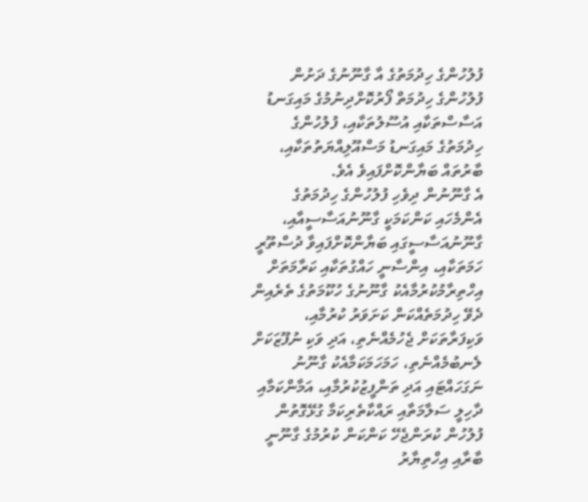ފުލުހުންގެ ހިދުމަތުގެ އާ ގާނޫނުގެ ދަށުން ފުލުހުންގެ ހިދުމަތް ފޯރުކޮށްދިނުމުގެ މައިގަނޑު އަސާސްތަކާއި އުސޫލުތަކާއި، ފުލުހުންގެ ހިދުމަތުގެ މައިގަނޑު މަސްއޫލިއްޔަތުތަކާއި، ބާރުތައް ބަޔާންކޮށްފައިވެ އެވެ.
އެ ގާނޫނުން ދިވެހި ފުލުހުންގެ ހިދުމަތުގެ އެންމެހައި ކަންކަމަކީ ގާނޫނުއަސާސީއާއި، ގާނޫނުއަސާސީގައި ބަޔާންކޮށްފައިވާ ދުސްތޫރީ ހަމަތަކާއި، އިންސާނީ ހައްގުތަކާއި ކަރާމަތަށް އިހްތިރާމުކުރުމާއެކު ގާނޫނުގެ ހުކޫމަތުގެ ތެރެއިން ދެވޭ ހިދުމަތެއްކަން ކަށަވަރު ކުރުމާއި، ވަކިފަރާތަކަށް ޖެހުމެއްނެތި، އަދި ވަކި ނުފޫޒަކަށް ލެނބުމެއްނެތި، ހަމަހަމަކަމާއެކު ގާނޫނު ނަގަހައްޓައި އަދި ތަންފީޒުކުރުމާއި، އަމާންކަމާއި ދާހިލީ ސަލާމަތާއި ރައްކާތެރިކަމާ ގުޅޭގޮތުން ފުލުހުން ކުރަންޖެހޭ ކަންކަން ކުރުމުގެ ގާނޫނީ ބާރާއި އިހްތިޔާރު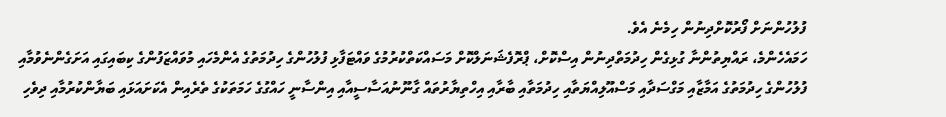ފުލުހުންނަށް ފޯރުކޮށްދިނުން ހިމެނެ އެވެ.
ހަމައެހެންމެ، ރައްޔިތުންނާ ގުޅިގެން ހިދުމަތްދިނުން އިސްކޮށް، ޕްރޮފެޝަނަލްކޮށް މަސައްކަތްކުރުމުގެ ވައްޓަފާޅި ފުލުހުންގެ ހިދުމަތުގެ އެންމެހައި މުވައްޒަފުންގެ ކިބައިގައި އަށަގެންނެވުމާއި ފުލުހުންގެ ހިދުމަތުގެ އަމާޒާއި މަގްސަދާއި މަސްއޫލިއްޔަތާއި ހިދުމަތާއި ބާރާއި އިހްތިޔާރުތައް ގާނޫނުއަސާސީއާއި އިންސާނީ ހައްގުގެ ހަމަތަކުގެ ތެރެއިން އެކަށައަޅައި ބަޔާންކުރުމާއި ދިވެހި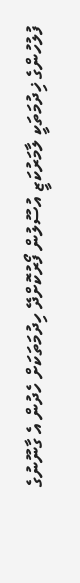ފުލުހުންގެ ޚިދުމަތަކީ ލާމަރުކަޒީ އުސޫލުން ފޯރުކޮށްދޭ ހިދުމަތަކަށް ހެދުން އެ ގާނޫނުގެ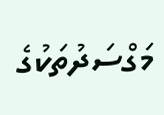މަގްސަދުތަކުގެ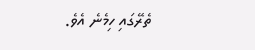ތެރޭގައި ހިމެނެ އެވެ.